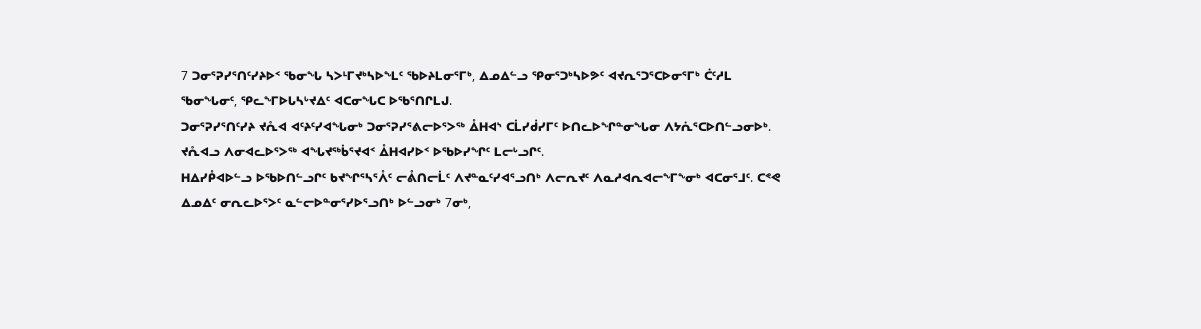7 ᑐᓂᕐᕈᓯᕐᑎᑦᓯᔨᐅᑉ ᖃᓂᖓ ᓴᐳᒻᒥᔪᒃᓴᐅᖕᒪᑦ ᖃᐅᔨᒪᓂᕐᒥᒃ, ᐃᓄᐃᓪᓗ ᕿᓂᕐᑐᒃᓴᐅᕗᑦ ᐊᔪᕆᕐᑐᕐᑕᐅᓂᕐᒥᒃ ᑖᑦᓱᒪ ᖃᓂᖓᓂᑦ, ᕿᓚᖕᒥᐅᒐᓴᒡᔪᐃᑦ ᐊᑕᓂᖓᑕ ᐅᖃᕐᑎᒋᒪᒍ.
ᑐᓂᕐᕈᓯᕐᑎᑦᓯᔨ ᔪᕅᐊ ᐊᑦᔨᑦᓯᐊᖓᓂᒃ ᑐᓂᕐᕈᓯᕐᕕᓕᐅᕐᐳᖅ ᐂᕼᐊᔅ ᑕᒫᓯᑰᓯᒥᑦ ᐅᑎᓚᐅᖏᓐᓂᖓᓂ ᐱᔭᕇᕐᑕᐅᑎᓪᓗᓂᐅᒃ.
ᔪᕅᐊᓗ ᐱᓂᐊᓚᐅᕐᐳᖅ ᐊᖓᔪᖅᑳᕐᔪᐊᑉ ᐂᕼᐊᓯᐅᑉ ᐅᖃᐅᓯᖏᑦ ᒪᓕᒡᓗᒋᑦ.
ᕼᐃᓯᑬᐊᐅᓪᓗ ᐅᖃᐅᑎᓪᓗᒋᑦ ᑲᔪᖏᕐᓴᕐᐰᑦ ᓕᕔᑎᓕᒫᑦ ᐱᔪᓐᓇᑦᓯᐊᕐᓗᑎᒃ ᐱᓕᕆᔪᑦ ᐱᓇᓱᐊᕆᐊᓕᖕᒥᖕᓂᒃ ᐊᑕᓂᕐᒧᑦ. ᑕᕝᕙ ᐃᓄᐃᑦ ᓂᕆᓚᐅᕐᐳᑦ ᓇᓪᓕᐅᓐᓂᕐᓯᐅᕐᓗᑎᒃ ᐅᓪᓗᓂᒃ 7ᓂᒃ,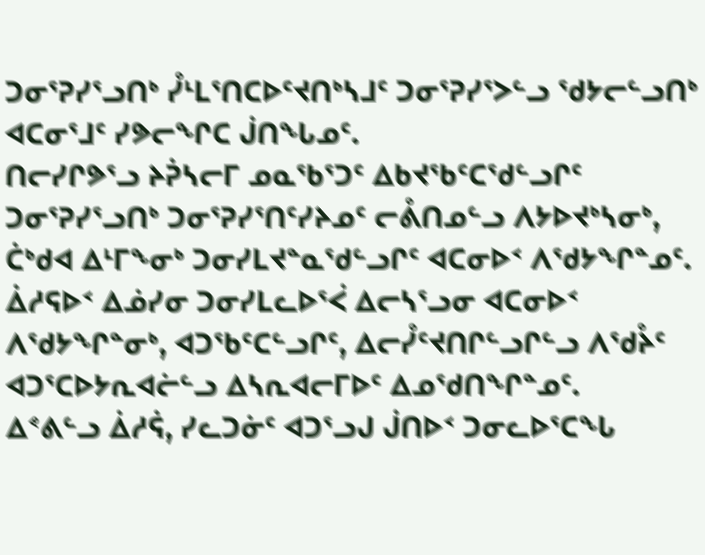ᑐᓂᕐᕈᓯᕐᓗᑎᒃ ᓮᒻᒪᕐᑎᑕᐅᑦᔪᑎᒃᓴᒧᑦ ᑐᓂᕐᕈᓯᕐᐳᓪᓗ ᖁᔭᓕᓪᓗᑎᒃ ᐊᑕᓂᕐᒧᑦ ᓯᕗᓕᖏᑕ ᒎᑎᖓᓄᑦ.
ᑎᓕᓯᒋᕗᕐᓗ ᔨᕉᓴᓕᒥ ᓄᓇᖃᕐᑐᑦ ᐃᑲᔪᖃᑦᑕᖁᓪᓗᒋᑦ ᑐᓂᕐᕈᓯᕐᓗᑎᒃ ᑐᓂᕐᕈᓯᕐᑎᑦᓯᔨᓄᑦ ᓕᕔᑎᓄᓪᓗ ᐱᔭᐅᔪᒃᓴᓂᒃ, ᑖᒃᑯᐊ ᐃᒻᒥᖕᓂᒃ ᑐᓂᓯᒪᔪᓐᓇᖁᓪᓗᒋᑦ ᐊᑕᓂᐅᑉ ᐱᖁᔭᖏᓐᓄᑦ.
ᐄᓱᕋᐅᑉ ᐃᓅᓯᓂ ᑐᓂᓯᒪᓚᐅᕐᐹ ᐃᓕᓴᕐᓗᓂ ᐊᑕᓂᐅᑉ ᐱᖁᔭᖏᓐᓂᒃ, ᐊᑐᖃᑦᑕᓪᓗᒋᑦ, ᐃᓕᓮᑦᔪᑎᒋᓪᓗᒋᓪᓗ ᐱᖁᔧᑦ ᐊᑐᕐᑕᐅᔭᕆᐊᓖᓪᓗ ᐃᓴᕆᐊᓕᒥᐅᑦ ᐃᓄᖁᑎᖏᓐᓄᑦ.
ᐃᕝᕕᓪᓗ ᐄᓱᕌ, ᓯᓚᑐᓃᑦ ᐊᑐᕐᓗᒍ ᒎᑎᐅᑉ ᑐᓂᓚᐅᕐᑕᖓ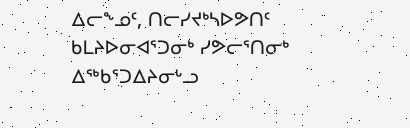ᐃᓕᖕᓄᑦ, ᑎᓕᓯᔪᒃᓴᐅᕗᑎᑦ ᑲᒪᔨᐅᓂᐊᕐᑐᓂᒃ ᓯᕗᓕᕐᑎᓂᒃ ᐃᖅᑲᕐᑐᐃᔨᓂᒡᓗ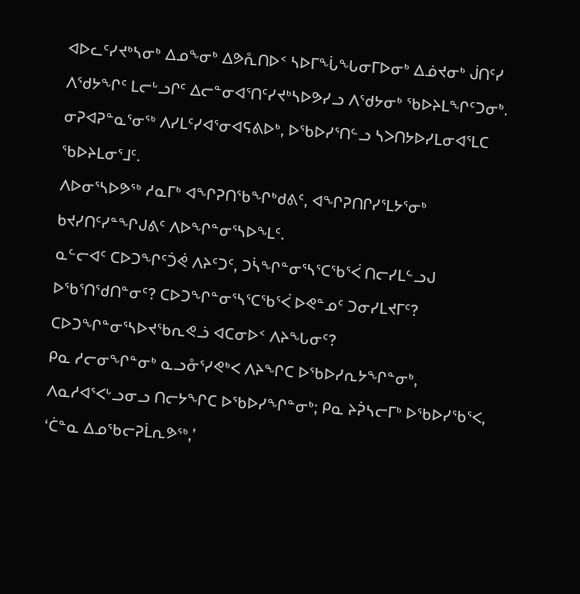ᐊᐅᓚᑦᓯᔪᒃᓴᓂᒃ ᐃᓄᖕᓂᒃ ᐃᕗᕅᑎᐅᑉ ᓴᐅᒥᖔᖓᓂᒥᐅᓂᒃ ᐃᓅᔪᓂᒃ ᒎᑎᑦᓯ ᐱᖁᔭᖏᑦ ᒪᓕᒡᓗᒋᑦ ᐃᓕᓐᓂᐊᕐᑎᑦᓯᔪᒃᓴᐅᕗᓯᓗ ᐱᖁᔭᓂᒃ ᖃᐅᔨᒪᖏᑦᑐᓂᒃ.
ᓂᕈᐊᕈᓐᓇᕐᓂᖅ ᐱᓯᒪᑦᓯᐊᕐᓂᐊᕋᕕᐅᒃ, ᐅᖃᐅᓯᕐᑎᓪᓗ ᓴᐳᑎᔭᐅᓯᒪᓂᐊᕐᒪᑕ ᖃᐅᔨᒪᓂᕐᒧᑦ.
ᐱᐅᓂᕐᓴᐅᕗᖅ ᓱᓇᒥᒃ ᐊᖏᕈᑎᖃᖏᒃᑯᕕᑦ, ᐊᖏᕈᑎᒋᓯᕐᒪᔭᕐᓂᒃ ᑲᔪᓯᑎᑦᓯᓐᖏᒍᕕᑦ ᐱᐅᖏᓐᓂᕐᓴᐅᖕᒪᑦ.
ᓇᓪᓕᐊᑦ ᑕᐅᑐᖏᑦᑑᕚ ᐱᔨᑦᑐᑦ, ᑐᓵᖏᓐᓂᕐᓴᕐᑕᖃᕐᐹ ᑎᓕᓯᒪᓪᓗᒍ ᐅᖃᕐᑎᖁᑎᓐᓂᑦ? ᑕᐅᑐᖏᓐᓂᕐᓴᕐᑕᖃᕐᐹ ᐅᕙᓐᓄᑦ ᑐᓂᓯᒪᔪᒥᑦ? ᑕᐅᑐᖏᓐᓂᕐᓴᐅᔪᖃᕆᕙᓘ ᐊᑕᓂᐅᑉ ᐱᔨᖓᓂᑦ?
ᑭᓇ ᓱᓕᓂᖏᓐᓂᒃ ᓇᓗᓁᕐᓯᕙᒃᐸ ᐱᔨᖏᑕ ᐅᖃᐅᓯᕆᔭᖏᓐᓂᒃ, ᐱᓇᓱᐊᕐᐸᒡᓗᓂᓗ ᑎᓕᔭᖏᑕ ᐅᖃᐅᓯᖏᓐᓂᒃ; ᑭᓇ ᔨᕉᓴᓕᒥᒃ ᐅᖃᐅᓯᖃᕐᐸ, ‘ᑖᓐᓇ ᐃᓄᖃᓕᕈᒫᕆᕗᖅ,’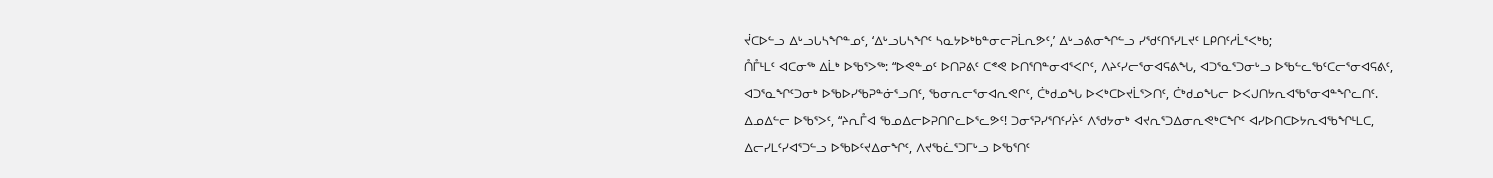ᔫᑕᐅᓪᓗ ᐃᒡᓗᒐᓴᖏᓐᓄᑦ, ‘ᐃᒡᓗᒐᓴᖏᑦ ᓴᓇᔭᐅᒃᑲᓐᓂᓕᕈᒫᕆᕗᑦ,’ ᐃᒡᓗᕕᓂᖏᓪᓗ ᓯᖁᑦᑎᕐᓯᒪᔪᑦ ᒪᑭᑎᑦᓱᒫᕐᐸᒃᑲ;
ᑍᒤᒻᒪᑦ ᐊᑕᓂᖅ ᐃᒫᒃ ᐅᖃᕐᐳᖅ: “ᐅᕙᓐᓄᑦ ᐅᑎᕈᕕᑦ ᑕᕝᕙ ᐅᑎᕐᑎᓐᓂᐊᕐᐸᒋᑦ, ᐱᔨᑦᓯᓕᕐᓂᐊᕋᕕᖓ, ᐊᑐᕐᓇᕐᑐᓂᒡᓗ ᐅᖃᓪᓚᖃᑦᑕᓕᕐᓂᐊᕋᕕᑦ, ᐊᑐᕐᓇᖏᑦᑐᓂᒃ ᐅᖃᐅᓯᖃᕈᓐᓃᕐᓗᑎᑦ, ᖃᓂᕆᓕᕐᓂᐊᕆᕙᒋᑦ, ᑖᒃᑯᓄᖓ ᐅᐸᒃᑕᐅᔪᒫᕐᐳᑎᑦ, ᑖᒃᑯᓄᖓᓕ ᐅᐸᒍᑎᔭᕆᐊᖃᕐᓂᐊᓐᖏᓚᑎᑦ.
ᐃᓄᐃᓪᓕ ᐅᖃᕐᐳᑦ, “ᔨᕆᒤᐊ ᖃᓄᐃᓕᐅᕈᑎᒋᓚᐅᕐᓚᕗᑦ! ᑐᓂᕐᕈᓯᕐᑎᑦᓯᔩᑦ ᐱᖁᔭᓂᒃ ᐊᔪᕆᕐᑐᐃᓂᕆᕙᒃᑕᖏᑦ ᐊᓯᐅᑎᑕᐅᔭᕆᐊᖃᖏᒻᒪᑕ, ᐃᓕᓯᒪᑦᓯᐊᕐᑐᓪᓗ ᐅᖃᐅᑦᔪᐃᓂᖏᑦ, ᐱᔪᖃᓛᕐᑐᒥᒡᓗ ᐅᖃᕐᑎᑦ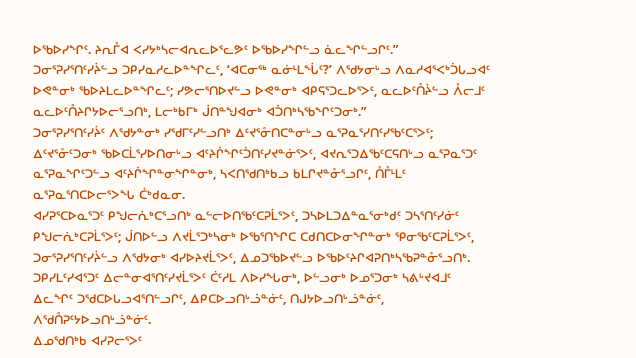ᐅᖃᐅᓯᖏᑦ. ᔨᕆᒤᐊ ᐸᓯᔭᒃᓴᓕᐊᕆᓚᐅᕐᓚᕗᑦ ᐅᖃᐅᓯᖏᓪᓗ ᓈᓚᖏᓪᓗᒋᑦ.”
ᑐᓂᕐᕈᓯᕐᑎᑦᓯᔩᓪᓗ ᑐᑭᓯᓇᓱᓚᐅᓐᖏᓚᑦ, ‘ᐊᑕᓂᖅ ᓇᓃᒻᒪᖔᑦ?’ ᐱᖁᔭᓂᒡᓗ ᐱᓇᓱᐊᕐᐸᒃᑑᒐᓗᐊᑦ ᐅᕙᓐᓂᒃ ᖃᐅᔨᒪᓚᐅᓐᖏᓚᑦ; ᓯᕗᓕᕐᑎᐅᔪᓪᓗ ᐅᕙᓐᓂᒃ ᐊᑭᕋᕐᑐᓚᐅᕐᐳᑦ, ᓇᓚᐅᑦᑍᔩᓪᓗ ᐰᓕᒧᑦ ᓇᓚᐅᑦᑍᔨᒋᔭᐅᓕᕐᓗᑎᒃ, ᒪᓕᒃᑲᒥᒃ ᒎᑎᓐᖑᐊᓂᒃ ᐊᑑᑎᒃᓴᖃᖏᑦᑐᓂᒃ.”
ᑐᓂᕐᕈᓯᕐᑎᑦᓯᔩᑦ ᐱᖁᔭᓐᓂᒃ ᓯᖁᒥᑦᓯᓪᓗᑎᒃ ᐃᑦᔪᕐᓁᑎᑕᓐᓂᒡᓗ ᓇᕐᕈᓇᕐᓯᑎᑦᓯᖃᑦᑕᕐᐳᑦ; ᐃᑦᔪᕐᓁᑦᑐᓂᒃ ᖃᐅᑕᒫᕐᓯᐅᑎᓂᒡᓗ ᐊᑦᔨᒌᖏᑦᑑᑎᑦᓯᔪᓐᓃᕐᐳᑦ, ᐊᔪᕆᕐᑐᐃᖃᑦᑕᕋᑎᒡᓗ ᓇᕐᕈᓇᕐᑐᑦ ᓇᕐᕈᓇᖏᑦᑐᓪᓗ ᐊᑦᔨᒌᖏᓐᓂᖏᓐᓂᒃ, ᓴᐸᑎᖁᑎᒃᑲᓗ ᑲᒪᒋᔪᓐᓁᕐᓗᒋᑦ, ᑍᒤᒻᒪᑦ ᓇᕐᕈᓇᕐᑎᑕᐅᓕᕐᐳᖓ ᑖᒃᑯᓇᓂ.
ᐊᓯᕈᕐᑕᐅᓇᕐᑐᑦ ᑭᖑᓕᕇᒃᑕᕐᓗᑎᒃ ᓇᓪᓕᐅᑎᖃᑦᑕᕈᒫᕐᐳᑦ, ᑐᓴᐅᒪᑐᐃᓐᓇᕐᓂᒃᑯᑦ ᑐᓴᕐᑎᑦᓯᓃᑦ ᑭᖑᓕᕇᒃᑕᕈᒫᕐᐳᑦ; ᒎᑎᐅᓪᓗ ᐱᔪᒫᕐᑐᒃᓴᓂᒃ ᐅᖃᕐᑎᖏᑕ ᑕᑯᑎᑕᐅᓂᖏᓐᓂᒃ ᕿᓂᖃᑦᑕᕈᒫᕐᐳᑦ, ᑐᓂᕐᕈᓯᕐᑎᑦᓯᔩᓪᓗ ᐱᖁᔭᓂᒃ ᐊᓯᐅᔨᔪᒫᕐᐳᑦ, ᐃᓄᑐᖃᐅᔪᓪᓗ ᐅᖃᐅᑦᔨᒋᐊᕈᑎᒃᓴᖃᕈᓐᓁᕐᓗᑎᒃ.
ᑐᑭᓯᒪᑦᓯᐊᕐᑐᑦ ᐃᓕᓐᓂᐊᕐᑎᑦᓯᔪᒫᕐᐳᑦ ᑖᑦᓱᒪ ᐱᐅᓯᖓᓂᒃ, ᐅᓪᓗᓂᒃ ᐅᓄᕐᑐᓂᒃ ᓴᕕᒡᔪᐊᒧᑦ ᐃᓚᖏᑦ ᑐᖁᑕᐅᒐᓗᐊᕐᑎᓪᓗᒋᑦ, ᐃᑭᑕᐅᓗᑎᒡᓘᓐᓃᑦ, ᑎᒍᔭᐅᓗᑎᒡᓘᓐᓃᑦ, ᐱᖁᑍᕈᑦᔭᐅᓗᑎᒡᓘᓐᓃᑦ.
ᐃᓄᖁᑎᒃᑲ ᐊᓯᕈᓕᕐᐳᑦ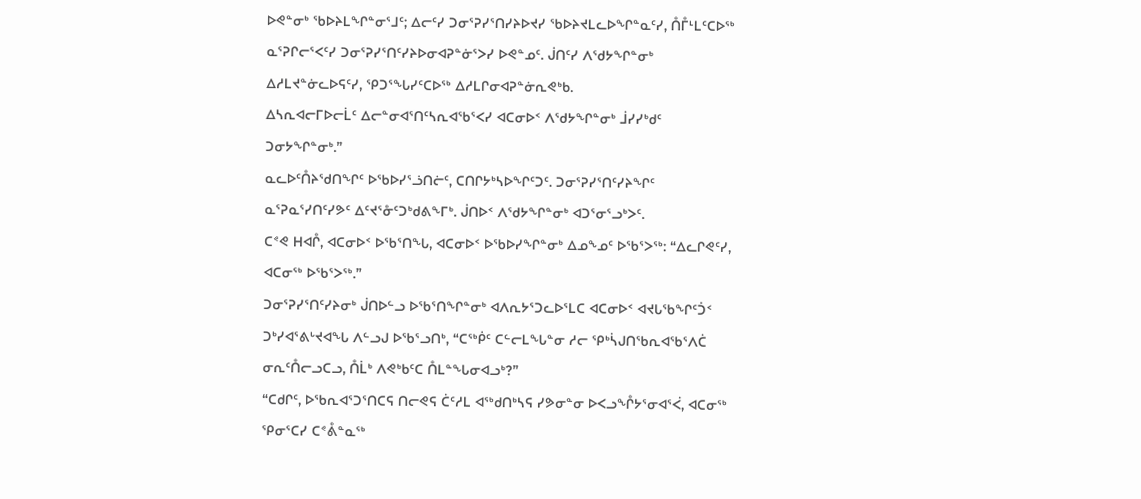ᐅᕙᓐᓂᒃ ᖃᐅᔨᒪᖏᓐᓂᕐᒧᑦ; ᐃᓕᑦᓯ ᑐᓂᕐᕈᓯᕐᑎᓯᔨᐅᔪᓯ ᖃᐅᔨᔪᒪᓚᐅᖏᓐᓇᑦᓯ, ᑍᒤᒻᒪᑦᑕᐅᖅ ᓇᕐᕈᒋᓕᕐᐸᑦᓯ ᑐᓂᕐᕈᓯᕐᑎᑦᓯᔨᐅᓂᐊᕈᓐᓃᕐᐳᓯ ᐅᕙᓐᓄᑦ. ᒎᑎᑦᓯ ᐱᖁᔭᖏᓐᓂᒃ ᐃᓱᒪᔪᓐᓃᓚᐅᕋᑦᓯ, ᕿᑐᕐᖓᓯᑦᑕᐅᖅ ᐃᓱᒪᒋᓂᐊᕈᓐᓃᕆᕙᒃᑲ.
ᐃᓴᕆᐊᓕᒥᐅᓕᒫᑦ ᐃᓕᓐᓂᐊᕐᑎᑦᓴᕆᐊᖃᕐᐸᓯ ᐊᑕᓂᐅᑉ ᐱᖁᔭᖏᓐᓂᒃ ᒨᓯᓯᒃᑯᑦ ᑐᓂᔭᖏᓐᓂᒃ.”
ᓇᓚᐅᑦᑍᔨᖁᑎᖏᑦ ᐅᖃᐅᓯᕐᓘᑎᓖᑦ, ᑕᑎᒋᔭᒃᓴᐅᖏᑦᑐᑦ. ᑐᓂᕐᕈᓯᕐᑎᑦᓯᔨᖏᑦ ᓇᕐᕈᓇᕐᓯᑎᑦᓯᕗᑦ ᐃᑦᔪᕐᓁᑦᑐᒃᑯᕕᖕᒥᒃ. ᒎᑎᐅᑉ ᐱᖁᔭᖏᓐᓂᒃ ᐊᑐᕐᓂᕐᓗᒃᐳᑦ.
ᑕᕝᕙ ᕼᐊᒊ, ᐊᑕᓂᐅᑉ ᐅᖃᕐᑎᖓ, ᐊᑕᓂᐅᑉ ᐅᖃᐅᓯᖏᓐᓂᒃ ᐃᓄᖕᓄᑦ ᐅᖃᕐᐳᖅ: “ᐃᓚᒋᕙᑦᓯ, ᐊᑕᓂᖅ ᐅᖃᕐᐳᖅ.”
ᑐᓂᕐᕈᓯᕐᑎᑦᓯᔨᓂᒃ ᒎᑎᐅᓪᓗ ᐅᖃᕐᑎᖏᓐᓂᒃ ᐊᐱᕆᔭᕐᑐᓚᐅᕐᒪᑕ ᐊᑕᓂᐅᑉ ᐊᔪᒐᖃᖏᑦᑑᑉ ᑐᒃᓯᐊᕐᕕᒡᔪᐊᖓ ᐱᓪᓗᒍ ᐅᖃᕐᓗᑎᒃ, “ᑕᖅᑮᑦ ᑕᓪᓕᒪᖓᓐᓂ ᓱᓕ ᕿᒃᓵᒍᑎᖃᕆᐊᖃᕐᐱᑖ ᓂᕆᑦᑍᓕᓗᑕᓗ, ᑍᒫᒃ ᐱᕙᒃᑲᑦᑕ ᑍᒪᓐᖓᓂᐊᓗᒃ?”
“ᑕᑯᒋᑦ, ᐅᖃᕆᐊᕐᑐᕐᑎᑕᕋ ᑎᓕᕙᕋ ᑖᑦᓱᒪ ᐊᖅᑯᑎᒃᓴᕋ ᓯᕗᓂᓐᓂ ᐅᐸᓗᖎᔭᕐᓂᐊᕐᐹ, ᐊᑕᓂᖅ ᕿᓂᕐᑕᓯ ᑕᕝᕔᓐᓇᖅ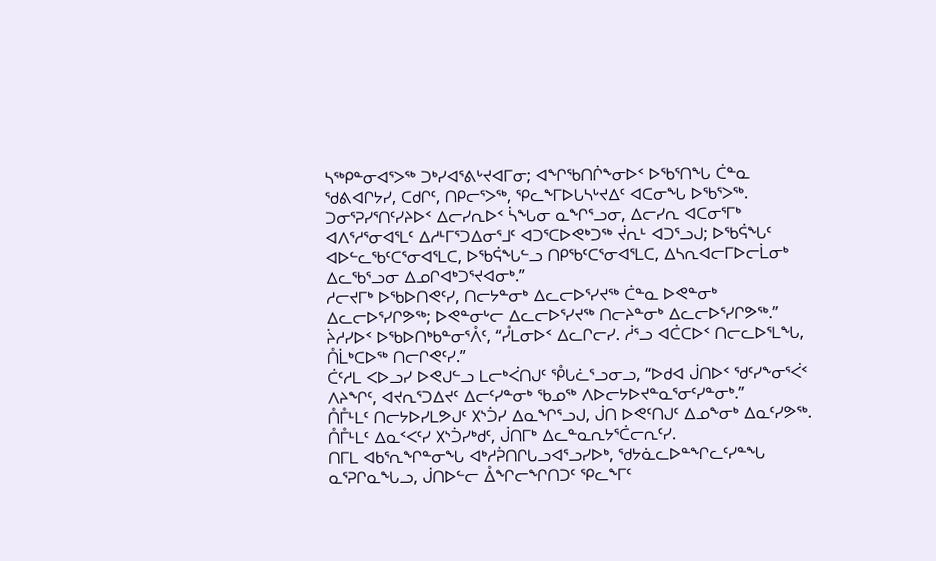ᓴᖅᑭᓐᓂᐊᕐᐳᖅ ᑐᒃᓯᐊᕐᕕᒡᔪᐊᒥᓂ; ᐊᖏᖃᑎᒌᖕᓂᐅᑉ ᐅᖃᕐᑎᖓ ᑖᓐᓇ ᖁᕕᐊᒋᔭᓯ, ᑕᑯᒋᑦ, ᑎᑭᓕᕐᐳᖅ, ᕿᓚᖕᒥᐅᒐᓴᒡᔪᐃᑦ ᐊᑕᓂᖓ ᐅᖃᕐᐳᖅ.
ᑐᓂᕐᕈᓯᕐᑎᑦᓯᔨᐅᑉ ᐃᓕᓯᕆᐅᑉ ᓵᖓᓂ ᓇᖏᕐᓗᓂ, ᐃᓕᓯᕆ ᐊᑕᓂᕐᒥᒃ ᐊᐱᕐᓱᕐᓂᐊᕐᒪᑦ ᐃᓱᒻᒥᕐᑐᐃᓂᕐᒧᑦ ᐊᑐᕐᑕᐅᕙᒃᑐᖅ ᔫᕆᒻ ᐊᑐᕐᓗᒍ; ᐅᖃᕌᖓᑦ ᐊᐅᓪᓚᖃᑦᑕᕐᓂᐊᕐᒪᑕ, ᐅᖃᕌᖓᓪᓗ ᑎᑭᖃᑦᑕᕐᓂᐊᕐᒪᑕ, ᐃᓴᕆᐊᓕᒥᐅᓕᒫᓂᒃ ᐃᓚᖃᕐᓗᓂ ᐃᓄᒋᐊᒃᑐᕐᔪᐊᓂᒃ.”
ᓱᓕᔪᒥᒃ ᐅᖃᐅᑎᕙᑦᓯ, ᑎᓕᔭᓐᓂᒃ ᐃᓚᓕᐅᕐᓯᔪᖅ ᑖᓐᓇ ᐅᕙᓐᓂᒃ ᐃᓚᓕᐅᕐᓯᒋᕗᖅ; ᐅᕙᓐᓂᒡᓕ ᐃᓚᓕᐅᕐᓯᔪᖅ ᑎᓕᔨᓐᓂᒃ ᐃᓚᓕᐅᕐᓯᒋᕗᖅ.”
ᔩᓱᓯᐅᑉ ᐅᖃᐅᑎᒃᑲᓐᓂᕐᐰᑦ, “ᓮᒪᓂᐅᑉ ᐃᓚᒋᓕᓯ. ᓲᕐᓗ ᐊᑖᑕᐅᑉ ᑎᓕᓚᐅᕐᒪᖓ, ᑍᒫᒃᑕᐅᖅ ᑎᓕᒋᕙᑦᓯ.”
ᑖᑦᓱᒪ ᐸᐅᓗᓯ ᐅᕙᒍᓪᓗ ᒪᓕᒃᐹᑎᒍᑦ ᕾᒐᓛᕐᓗᓂᓗ, “ᐅᑯᐊ ᒎᑎᐅᑉ ᖁᑦᓯᖕᓂᕐᐹᑉ ᐱᔨᖏᑦ, ᐊᔪᕆᕐᑐᐃᔪᑦ ᐃᓕᑦᓯᓐᓂᒃ ᖃᓄᖅ ᐱᐅᓕᔭᐅᔪᓐᓇᕐᓂᑦᓯᓐᓂᒃ.”
ᑍᒤᒻᒪᑦ ᑎᓕᔭᐅᓯᒪᕗᒍᑦ ᙭ᔅᑑᓯ ᐃᓇᖏᕐᓗᒍ, ᒎᑎ ᐅᕙᑦᑎᒍᑦ ᐃᓄᖕᓂᒃ ᐃᓇᑦᓯᕗᖅ. ᑍᒤᒻᒪᑦ ᐃᓇᑉᐸᑦᓯ ᙭ᔅᑑᓯᒃᑯᑦ, ᒎᑎᒥᒃ ᐃᓚᓐᓇᕆᔭᕐᑖᓕᕆᑦᓯ.
ᑎᒥᒪ ᐊᑲᕐᕆᖏᓐᓂᖓ ᐊᒃᓱᕉᑎᒋᒐᓗᐊᕐᓗᓯᐅᒃ, ᖁᔭᓈᓚᐅᓐᖏᓚᑦᓯᓐᖓ ᓇᕐᕈᒋᓇᖓᓗ, ᒎᑎᐅᓪᓕ ᐂᖏᓕᖏᑎᑐᑦ ᕿᓚᖕᒥᑦ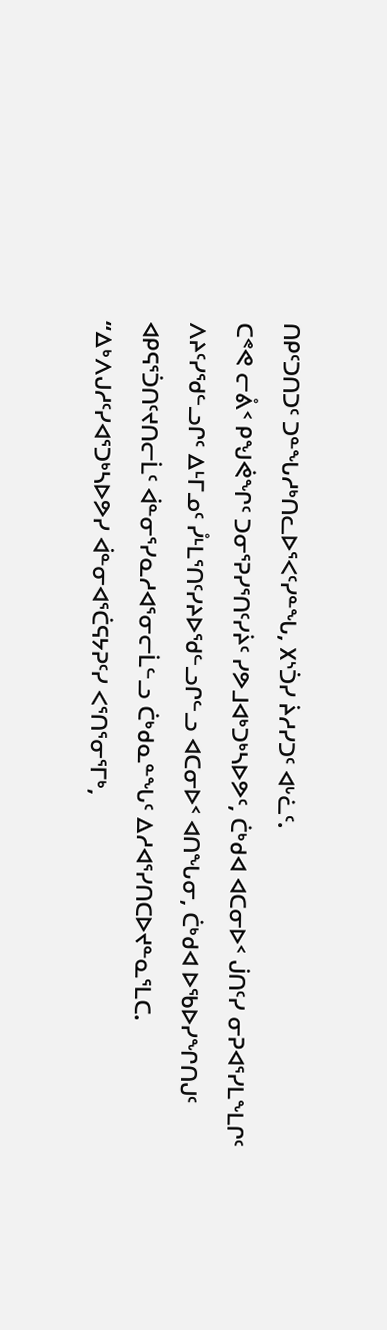ᑎᑭᑦᑐᑎᑐᑦ ᑐᓐᖓᓱᒃᑎᓚᐅᕐᐸᑦᓯᓐᖓ, ᙭ᔅᑑᓯ ᔩᓱᓯᑐᑦ ᐊᒡᓛᑦ.
ᑕᕝᕙ ᓕᕔᑉ ᑭᖑᕚᖏᑦ ᑐᓂᕐᕈᓯᕐᑎᑦᓯᔩᑦ ᓯᕗᒧᐊᒃᑐᒃᓴᐅᕗᑦ, ᑖᒃᑯᐊ ᐊᑕᓂᐅᑉ ᒎᑎᑦᓯ ᓂᕈᐊᕐᓯᒪᖕᒪᒋᑦ ᐱᔨᑦᓯᖁᓪᓗᒋᑦ ᐃᒻᒥᓄᑦ ᓮᒻᒪᕐᑎᑦᓯᔨᐅᖁᓪᓗᒋᓪᓗ ᐊᑕᓂᐅᑉ ᐊᑎᖓᓂ, ᑖᒃᑯᐊ ᐅᖃᐅᓯᖏᑎᒍᑦ ᐊᑭᕋᕐᑑᑎᑦᔪᑎᓕᒫᑦ ᐋᓐᓂᕐᓯᓇᓱᐊᕐᓂᓕᒫᓪᓗ ᑖᒃᑯᓇᓐᖓᑦ ᐃᓱᐊᕐᓯᑎᑕᐅᔪᓐᓇᕐᒪᑕ.
“ᐃᒃᐱᒍᓱᑦᓯᐊᕐᑐᒃᓴᐅᕗᓯ ᐋᓐᓂᐊᕐᑖᕋᔭᕈᑦᓯ ᐸᕐᑎᕐᓂᕐᒥᒃ,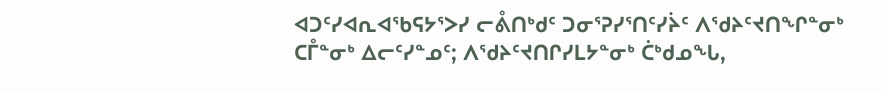ᐊᑐᑦᓯᐊᕆᐊᖃᕋᔭᕐᐳᓯ ᓕᕔᑎᒃᑯᑦ ᑐᓂᕐᕈᓯᕐᑎᑦᓯᔩᑦ ᐱᖁᔨᑦᔪᑎᖏᓐᓂᒃ ᑕᒤᓐᓂᒃ ᐃᓕᑦᓯᓐᓄᑦ; ᐱᖁᔨᑦᔪᑎᒋᓯᒪᔭᓐᓂᒃ ᑖᒃᑯᓄᖓ,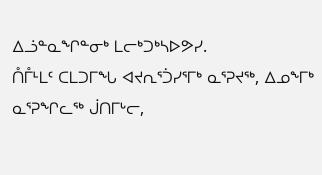ᐃᓘᓐᓇᖏᓐᓂᒃ ᒪᓕᒃᑐᒃᓴᐅᕗᓯ.
ᑍᒤᒻᒪᑦ ᑕᒪᑐᒥᖓ ᐊᔪᕆᕐᑑᓯᕐᒥᒃ ᓇᕐᕈᔪᖅ, ᐃᓄᖕᒥᒃ ᓇᕐᕈᖏᓚᖅ ᒎᑎᒥᒡᓕ,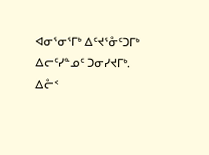ᐊᓂᕐᓂᕐᒥᒃ ᐃᑦᔪᕐᓁᑦᑐᒥᒃ ᐃᓕᑦᓯᓐᓄᑦ ᑐᓂᓯᔪᒥᒃ.
ᐃᓔᑉ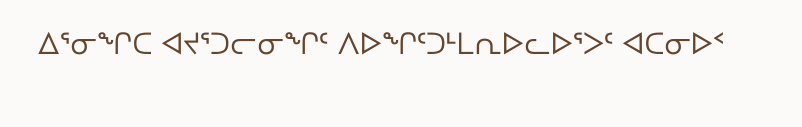ᐃᕐᓂᖏᑕ ᐊᔪᕐᑐᓕᓂᖏᑦ ᐱᐅᖏᑦᑐᒻᒪᕆᐅᓚᐅᕐᐳᑦ ᐊᑕᓂᐅᑉ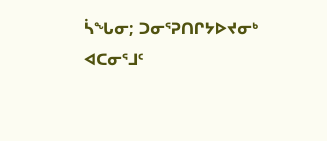ᓵᖓᓂ; ᑐᓂᕐᕈᑎᒋᔭᐅᔪᓂᒃ ᐊᑕᓂᕐᒧᑦ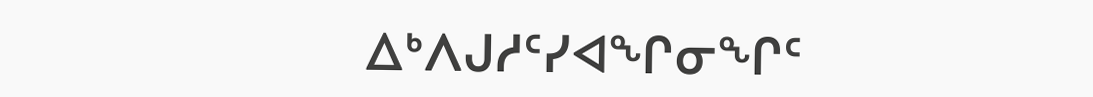ᐃᒃᐱᒍᓱᑦᓯᐊᖏᓂᖏᑦ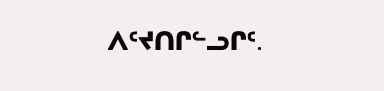ᐱᑦᔪᑎᒋᓪᓗᒋᑦ.